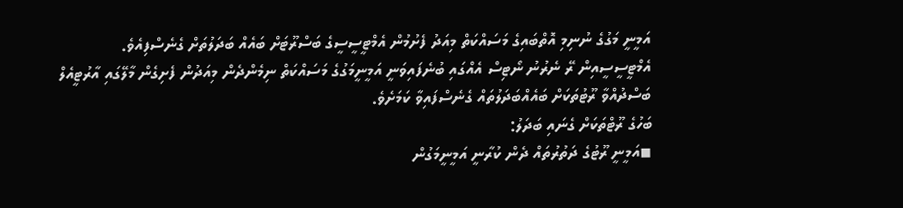އަމީނީ މަގުގެ ނުނިމި އޮތްބައިގެ މަސައްކަތް މިއަދު ފެށުމުން އެމްޓީސީސީގެ ބަސްރޫޓަށް ބައެއް ބަދަލުތަށް ގެނެސްފިއެވެ.
އެމްޓީސީސީއިން ރޭ ނެރުނު ނޯޓިސް އެއްގައި ބުނެފައިވަނީ އަމީނީމަގުގެ މަސައްކަތް ނިމެންދެން މިއަދުން ފެށިގެން މާލޭގައި އާރުޓީއެލް ބަސްދުއްވާ ރޫޓުތަކަށް ބައެއްބަދަލުތައް ގެނެސްފައިވާ ކަމަށެވެ.
ބަހުގެ ރޫޓްތަކަށް ގެނައި ބަދަލު:
▪އަމީނީ ރޫޓުގެ ދަތުރުތައް ދެން ކުރާނީ އަމީނީމަގުން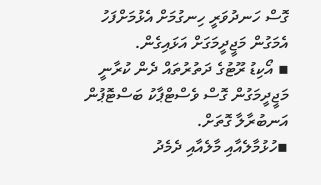ގޮސް ހަނދުވަރީ ހިނގުމަށް އެޅުމަށްފަހު އެމަގުން މަޖީދީމަގަށް އަޅައިގެން.
▪ އޯކިޑު ރޫޓުގެ ދަތުރުތައް ދެން ކުރާނީ މަޖީދީމަގުން ގޮސް ވެސްޓްޕާކު ބަސްޓޮޕުން އަނބުރާލާ ގޮތަށް.
▪ހުޅުމާލެއާއި މާލެއާއި ދެމެދު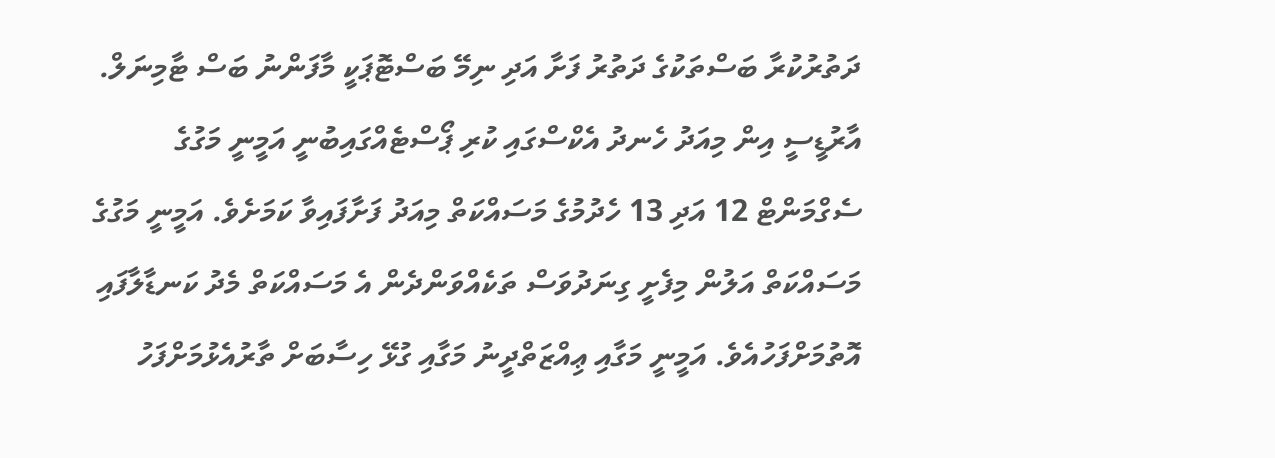ދަތުރުކުރާ ބަސްތަކުގެ ދަތުރު ފަށާ އަދި ނިމޭ ބަސްޓޮޕަކީ މާފަންނު ބަސް ޓާމިނަލް.
އާރުޑީސީ އިން މިއަދު ހެނދު އެކްސްގައި ކުރި ޕޯސްޓެއްގައިބުނީ އަމީނީ މަގުގެ ސެގްމަންޓް 12 އަދި 13 ހެދުމުގެ މަސައްކަތް މިއަދު ފަށާފައިވާ ކަމަށެވެ. އަމީނީ މަގުގެ މަސައްކަތް އަލުން މިފެށީ ގިނަދުވަސް ތަކެއްވަންދެން އެ މަސައްކަތް މެދު ކަނޑާލާފައި އޮތުމަށްފަހުއެވެ. އަމީނީ މަގާއި ޢިއްޒަތްދީނު މަގާއި ގުޅޭ ހިސާބަށް ތާރުއެޅުމަށްފަހު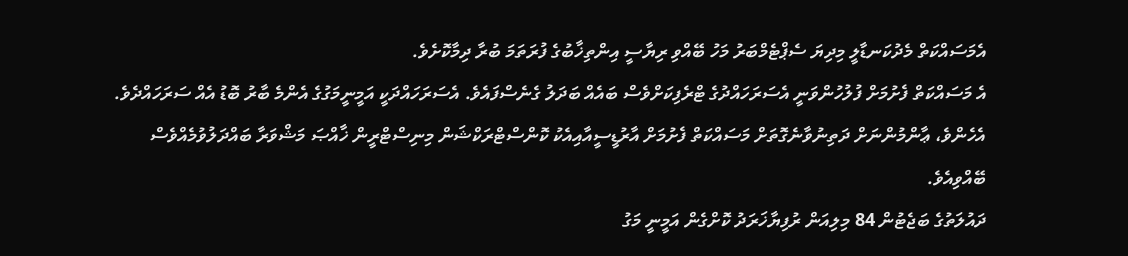އެމަސައްކަތް މެދުކަނޑާލީ މިދިޔަ ސެޕްޓެމްބަރު މަހު ބޭއްވި ރިޔާސީ އިންތިޚާބުގެ ފުރަތަމަ ބުރާ ދިމާކޮށެވެ.
އެ މަސައްކަތް ފެށުމަށް ފުލުހުންވަނީ އެސަރަހައްދުގެ ޓްރެފިކަށްވެސް ބައެއް ބަދަލު ގެނެސްފައެވެ. އެސަރަހައްދަކީ އަމީނީމަގުގެ އެންމެ ބާރު ބޮޑު އެއް ސަރަހައްދެވެ. އެހެންވެ، ޢާންމުންނަށް ދަތިނުވާނެގޮތަށް މަސައްކަތް ފެށުމަށް އާރުޑީސީއާއިއެކު ކޮންސްޓްރަކްޝަން މިނިސްޓްރީން ޚާއްޞަ މަޝްވަރާ ބައްދަލުވުމެއްވެސް ބޭއްވިއެވެ.
ދައުލަތުގެ ބަޖެޓުން 84 މިލިއަން ރުފިޔާޚަރަދު ކޮށްގެން އަމީނީ މަގު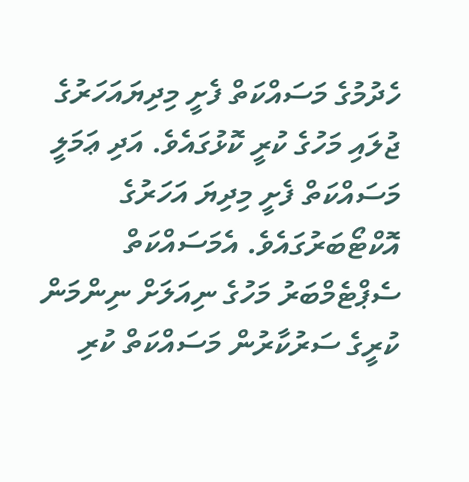ހެދުމުގެ މަސައްކަތް ފެށީ މިދިޔައަހަރުގެ ޖުލައި މަހުގެ ކުރީ ކޮޅުގައެވެ. އަދި ޢަމަލީ މަސައްކަތް ފެށީ މިދިޔަ އަހަރުގެ އޮކްޓޯބަރުގައެވެ. އެމަސައްކަތް ސެޕްޓެމްބަރު މަހުގެ ނިއަލަށް ނިންމަން ކުރީގެ ސަރުކާރުން މަސައްކަތް ކުރި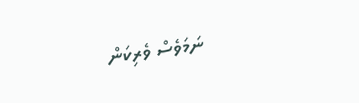ނަމަވެސް ވެރިކަން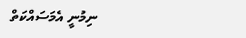ނިމުނީ އެމަސައްކަތް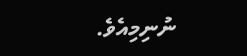ނުނިމިއެވެ.